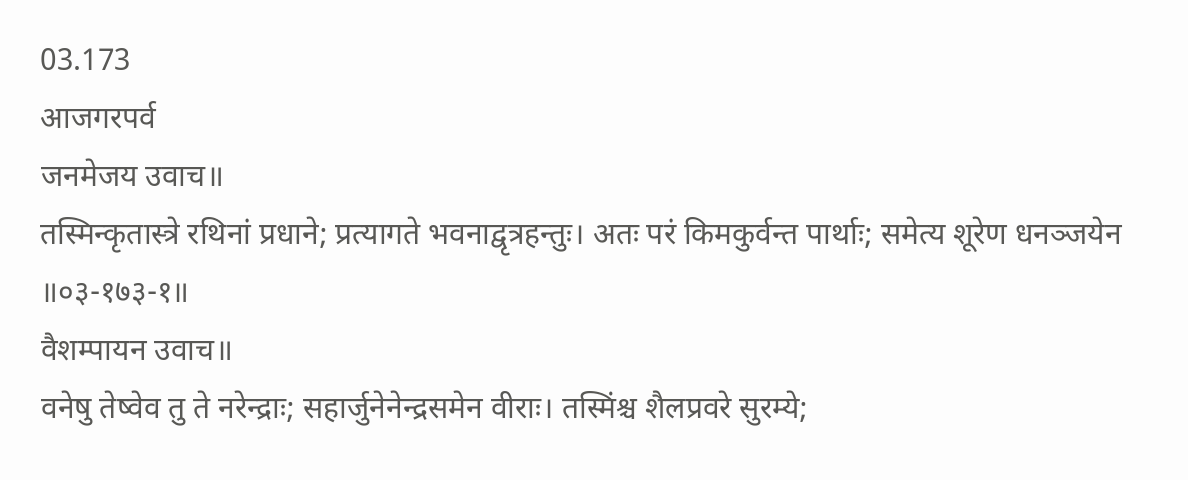03.173
आजगरपर्व
जनमेजय उवाच॥
तस्मिन्कृतास्त्रे रथिनां प्रधाने; प्रत्यागते भवनाद्वृत्रहन्तुः। अतः परं किमकुर्वन्त पार्थाः; समेत्य शूरेण धनञ्जयेन ॥०३-१७३-१॥
वैशम्पायन उवाच॥
वनेषु तेष्वेव तु ते नरेन्द्राः; सहार्जुनेनेन्द्रसमेन वीराः। तस्मिंश्च शैलप्रवरे सुरम्ये;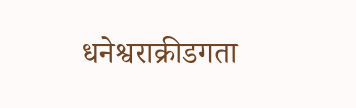धनेश्वराक्रीडगता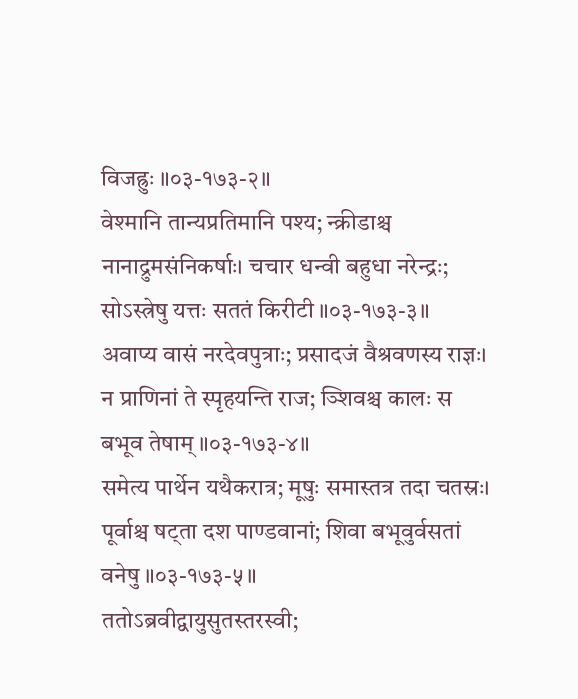विजह्रुः ॥०३-१७३-२॥
वेश्मानि तान्यप्रतिमानि पश्य; न्क्रीडाश्च नानाद्रुमसंनिकर्षाः। चचार धन्वी बहुधा नरेन्द्रः; सोऽस्त्रेषु यत्तः सततं किरीटी ॥०३-१७३-३॥
अवाप्य वासं नरदेवपुत्राः; प्रसादजं वैश्रवणस्य राज्ञः। न प्राणिनां ते स्पृहयन्ति राज; ञ्शिवश्च कालः स बभूव तेषाम् ॥०३-१७३-४॥
समेत्य पार्थेन यथैकरात्र; मूषुः समास्तत्र तदा चतस्रः। पूर्वाश्च षट्ता दश पाण्डवानां; शिवा बभूवुर्वसतां वनेषु ॥०३-१७३-५॥
ततोऽब्रवीद्वायुसुतस्तरस्वी;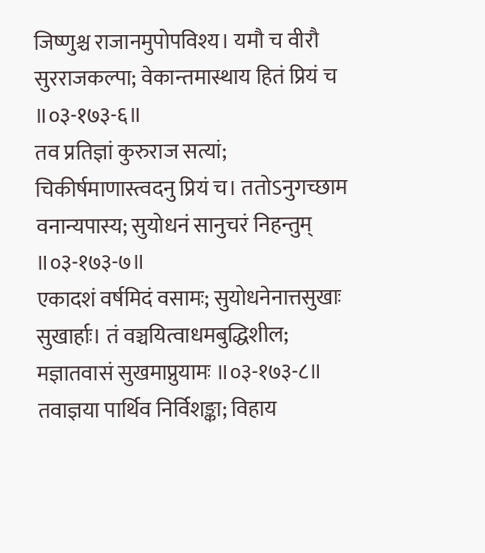जिष्णुश्च राजानमुपोपविश्य। यमौ च वीरौ सुरराजकल्पा; वेकान्तमास्थाय हितं प्रियं च ॥०३-१७३-६॥
तव प्रतिज्ञां कुरुराज सत्यां; चिकीर्षमाणास्त्वदनु प्रियं च। ततोऽनुगच्छाम वनान्यपास्य; सुयोधनं सानुचरं निहन्तुम् ॥०३-१७३-७॥
एकादशं वर्षमिदं वसामः; सुयोधनेनात्तसुखाः सुखार्हाः। तं वञ्चयित्वाधमबुद्धिशील; मज्ञातवासं सुखमाप्नुयामः ॥०३-१७३-८॥
तवाज्ञया पार्थिव निर्विशङ्का; विहाय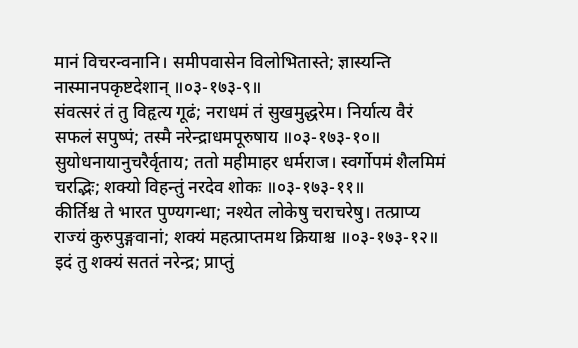मानं विचरन्वनानि। समीपवासेन विलोभितास्ते; ज्ञास्यन्ति नास्मानपकृष्टदेशान् ॥०३-१७३-९॥
संवत्सरं तं तु विहृत्य गूढं; नराधमं तं सुखमुद्धरेम। निर्यात्य वैरं सफलं सपुष्पं; तस्मै नरेन्द्राधमपूरुषाय ॥०३-१७३-१०॥
सुयोधनायानुचरैर्वृताय; ततो महीमाहर धर्मराज। स्वर्गोपमं शैलमिमं चरद्भिः; शक्यो विहन्तुं नरदेव शोकः ॥०३-१७३-११॥
कीर्तिश्च ते भारत पुण्यगन्धा; नश्येत लोकेषु चराचरेषु। तत्प्राप्य राज्यं कुरुपुङ्गवानां; शक्यं महत्प्राप्तमथ क्रियाश्च ॥०३-१७३-१२॥
इदं तु शक्यं सततं नरेन्द्र; प्राप्तुं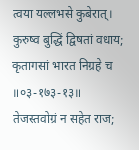त्वया यल्लभसे कुबेरात्। कुरुष्व बुद्धिं द्विषतां वधाय; कृतागसां भारत निग्रहे च ॥०३-१७३-१३॥
तेजस्तवोग्रं न सहेत राज;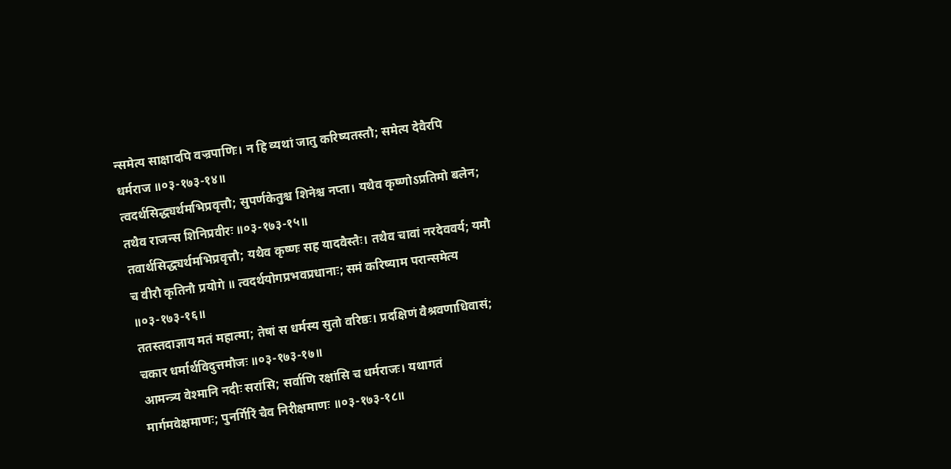न्समेत्य साक्षादपि वज्रपाणिः। न हि व्यथां जातु करिष्यतस्तौ; समेत्य देवैरपि धर्मराज ॥०३-१७३-१४॥
त्वदर्थसिद्ध्यर्थमभिप्रवृत्तौ; सुपर्णकेतुश्च शिनेश्च नप्ता। यथैव कृष्णोऽप्रतिमो बलेन; तथैव राजन्स शिनिप्रवीरः ॥०३-१७३-१५॥
तवार्थसिद्ध्यर्थमभिप्रवृत्तौ; यथैव कृष्णः सह यादवैस्तैः। तथैव चावां नरदेववर्य; यमौ च वीरौ कृतिनौ प्रयोगे ॥ त्वदर्थयोगप्रभवप्रधानाः; समं करिष्याम परान्समेत्य ॥०३-१७३-१६॥
ततस्तदाज्ञाय मतं महात्मा; तेषां स धर्मस्य सुतो वरिष्ठः। प्रदक्षिणं वैश्रवणाधिवासं; चकार धर्मार्थविदुत्तमौजः ॥०३-१७३-१७॥
आमन्त्र्य वेश्मानि नदीः सरांसि; सर्वाणि रक्षांसि च धर्मराजः। यथागतं मार्गमवेक्षमाणः; पुनर्गिरिं चैव निरीक्षमाणः ॥०३-१७३-१८॥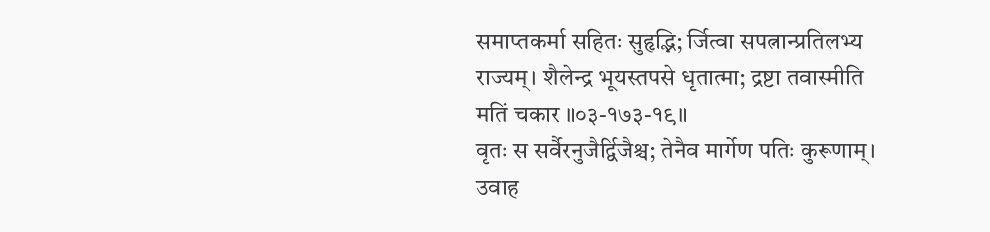समाप्तकर्मा सहितः सुहृद्भि; र्जित्वा सपत्नान्प्रतिलभ्य राज्यम्। शैलेन्द्र भूयस्तपसे धृतात्मा; द्रष्टा तवास्मीति मतिं चकार ॥०३-१७३-१९॥
वृतः स सर्वैरनुजैर्द्विजैश्च; तेनैव मार्गेण पतिः कुरूणाम्। उवाह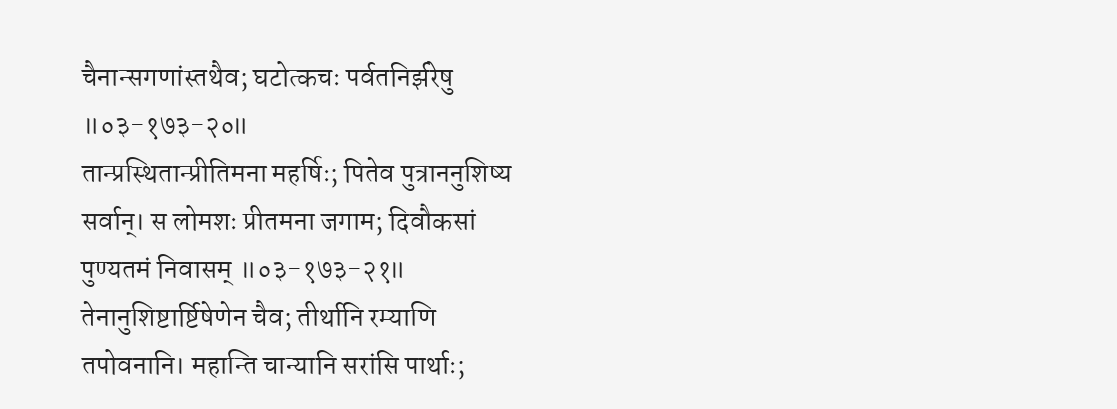चैनान्सगणांस्तथैव; घटोत्कचः पर्वतनिर्झरेषु ॥०३-१७३-२०॥
तान्प्रस्थितान्प्रीतिमना महर्षिः; पितेव पुत्राननुशिष्य सर्वान्। स लोमशः प्रीतमना जगाम; दिवौकसां पुण्यतमं निवासम् ॥०३-१७३-२१॥
तेनानुशिष्टार्ष्टिषेणेन चैव; तीर्थानि रम्याणि तपोवनानि। महान्ति चान्यानि सरांसि पार्थाः;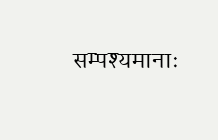सम्पश्यमानाः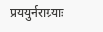प्रययुर्नराग्र्याः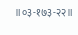॥०३-१७३-२२॥